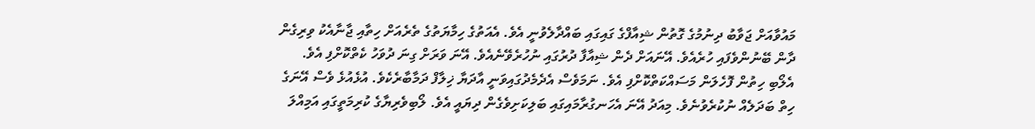މައުވާއަށް ޖަވާބު ދިނުމުގެ ގޮތުން ޝިއާފްގެ ގައިގައި ބައްދާލެވުނީ އެވެ. އެއަތުގެ ހިމާޔަތުގެ ތެރެއަށް ހިތާއި ޖާނާއެކު ވިރިގެން ދާން ބޭނުންވެފައި ހުރެއެވެ. އޭނައަށް ދެން ޝިއާފާ ދުރުގައި ނުހުރެވޭނެއެވެ. އޭނަ ވަރަށް ގިނަ ދުވަހު ކެތްކޮށްފި އެވެ. އެލޯބި ހިތުން ފޮހެލަން މަސައްކަތްކޮށްފި އެވެ. ނަމަވެސް އެދެމެދުގައިވަނީ އާދަޔާ ޚިލާފް ދަމާބާރެކެވެ. އުޅެއުޅެ ވެސް އޭނަގެ ހިތް ބަދަލެއް ނުކުރެވުނެވެ. މިއަދު އޭނަ އެހަނގުރާމައިގައި ބަލިކަށިވެގެން ދިޔައީ އެވެ. ލޯބިވެރިޔާގެ ކުރިމަތީގައި އަމިއްލަ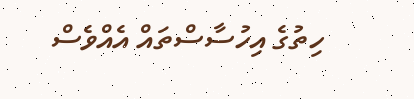ހިތުގެ އިހުސާސްތައް އެއްވެސް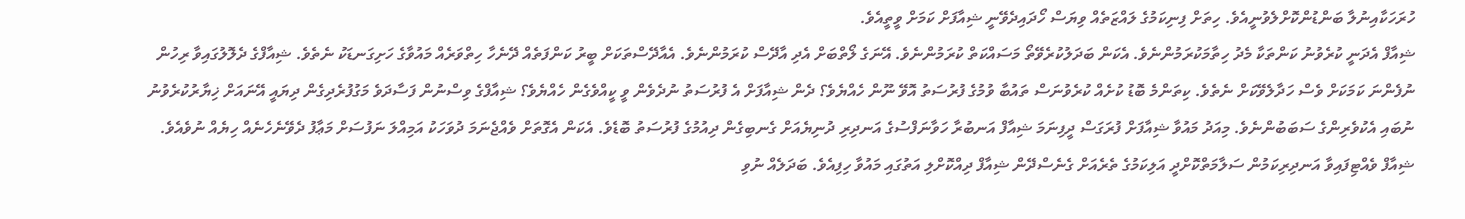ހުރަހަކާއިނުލާ ބަންޑުންކޮށްލެވުނީއެވެ. ހިތަށް ފިނިކަމުގެ ލައްޒަތެއް ވިޔަސް ހޯދައިދެވޭނީ ޝިއާފަށް ކަމަށް ވީތީއެވެ.
ޝިއާފް އެދަނީ ކުރެވުނު ކަންތަކާ މެދު ހިތާމަކުރަމުންނެވެ. އެކަން ބަދަލުކުރެވޭތޯ މަސައްކަތް ކުރަމުންނެވެ. އޭނަގެ ލޯތްބަށް އެދި އާދޭސް ކުރަމުންނެވެ. އެއާދޭސްތަކަށް ބީރު ކަންފަތެއް ދޭނެހާ ހިތްވަރެއް މައުވާގެ ހަށިގަނޑަކު ނެތެވެ. ޝިއާފްގެ ދެލޮލުގައިވާ ރިހުން ނުފެންނަ ކަމަކަށް ވެސް ހަދާލެވޭކަށް ނެތެވެ. ކިތަންމެ ބޮޑު ކުށެއް ކުރެވުނަސް ތައުބާ ވުމުގެ ފުރުސަތު އޮވޭ ނޫން ހެއްޔެވެ؟ ދެން ޝިއާފަށް އެ ފުރުސަތު ނުދެވެން ވީ ކީއްވެގެން ހެއްޔެވެ؟ ޝިއާފްގެ ވިސްނުން ފަސާދަވެ މަގުފުރެދިގެން ދިޔައީ އޭނައަށް ޚިޔާރުކުރެވުނު ނުބައި އެކުވެރިންގެ ސަބަބުންނެވެ. މިއަދު މައުވާ ޝިއާފަށް ފުރަގަސް ދީފިނަމަ ޝިއާފް އަނބުރާ ހަވާނަފްސުގެ އަނދިރި ދުނިޔެއަށް ގެނބިގެން ދިއުމުގެ ފުރުސަތު ބޮޑެވެ. އެކަން އެގޮތަށް ވެއްޖެނަމަ ދުވަހަކު އަމިއްލަ ނަފުސަށް މަޢާފު ދެވޭނެހެނެއް ހިޔެއް ނުވެއެވެ.
ޝިއާފް ވެއްޓިފައިވާ އަނދިރިކަމުން ސަލާމަތްކޮށްދީ އަލިކަމުގެ ތެރެއަށް ގެނެސްދޭން ޝިއާފް ދިއްކޮށްލި އަތުގައި މައުވާ ހިފިއެވެ. ބަދަލެއް ނުވި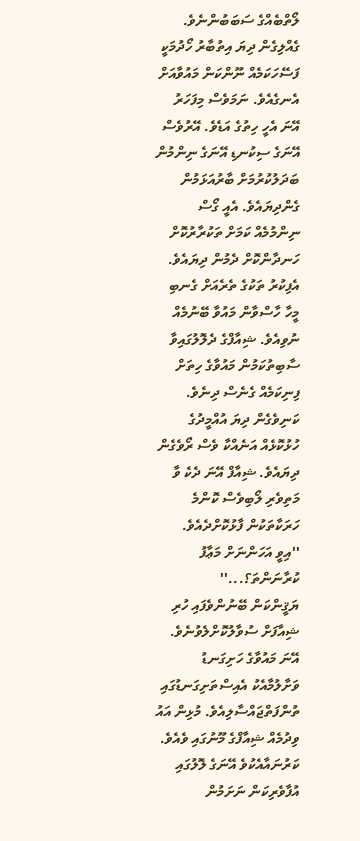ލޯތްބެއްގެ ސަބަބުންނެވެ. ގެއްލިގެން ދިޔަ އިތުބާރު ހޯދުމަކީ ފަސޭހަކަމެއް ނޫންކަން މައުވާއަށް އެނގެއެވެ. ނަމަވެސް މިފަހަރު އޭނަ އެހީ ހިތުގެ އަޑެވެ. އޭރުވެސް އޭނަގެ ސިކުނޑި އޭނަގެ ނިންމުން ބަދަލުކުރުމަށް ބާރުއަޅަމުން ގެންދިޔައެވެ. އެއީ ގޯސް ނިންމުމެއް ކަމަށް ތަކުރާރުކޮށް ހަނދާންކޮށް ދެމުން ދިޔައެވެ. އެފިކުރު ތަކުގެ ތެރެއަށް ގެނބި މީހާ ހާސްވާން މައުވާ ބޭނުމެއް ނުވިއެވެ. ޝިއާފްގެ ދެލޮލުގައިވާ ސާބިތުކަމުން މައުވާގެ ހިތަށް ފިނިކަމެއް ގެނެސް ދިނެވެ. ކަނިވެގެން ދިޔަ އުއްމީދުގެ ހުޅުކޮޅެއް އަނެއްކާ ވެސް ރޯވެގެން ދިޔައެވެ. ޝިއާފް އޭނަ ދެކެ ވާ މަތިވެރި ލޯބިވެސް ކޮންމެ ހަރަކާތަކުން ފާޅުކޮށްދެއެވެ.
''އިވީ އަހަންނަށް މަޢާފު ކުރާނަންތަ؟...''
ޔަޤީންކަން ބޭނުންވެފައި ހުރި ޝިއާފަށް ސުވާލުކޮށްލެވުނެވެ. އޭނަ މައުވާގެ ހަށިގަނޑު ވަށާލުމާއެކު އެއިސްތަށިގަނޑުގައި ތުންފަތްޖައްސާލިއެވެ. މުޅިން އައު ވިދުމެއް ޝިއާފްގެ މޫނުގައި ވެއެވެ. ކަރުނައާއެކުވެ އޭނަގެ ލޮލުގައި އުފާވެރިކަން ނަށަމުން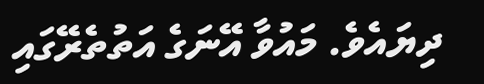ދިޔައެވެ. މައުވާ އޭނަގެ އަތުތެރޭގައި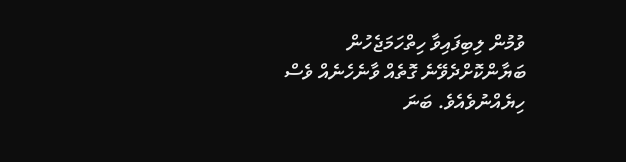ވުމުން ލިބިފައިވާ ހިތްހަމަޖެހުން ބަޔާންކޮށްދެވޭނެ ގޮތެއް ވާނެހެނެއް ވެސް ހިޔެއްނުވެއެވެ. ބަނަ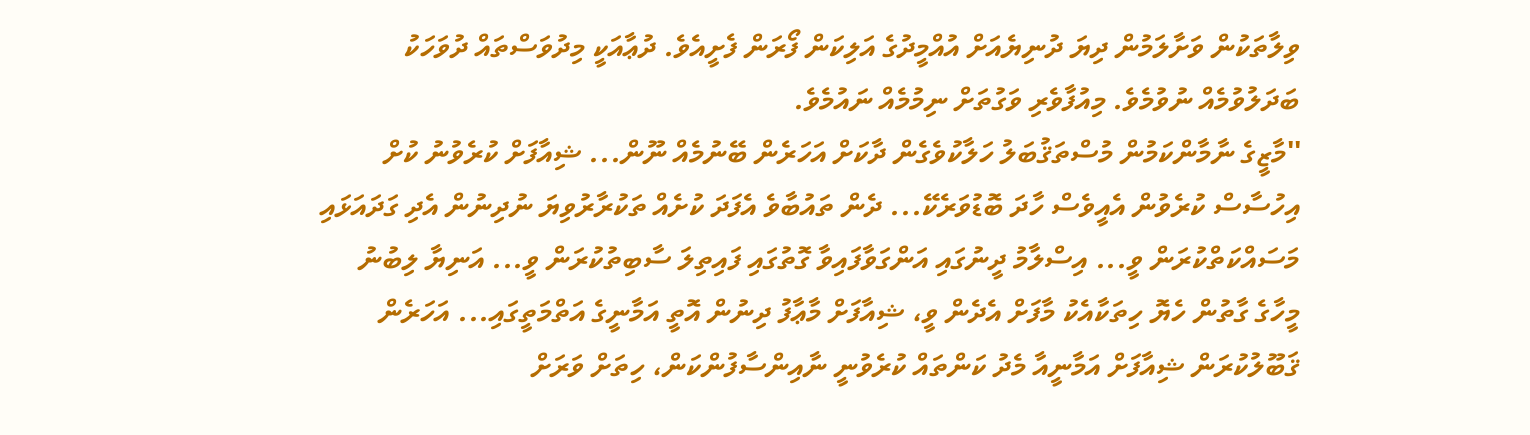ވިލާތަކުން ވަށާލަމުން ދިޔަ ދުނިޔެއަށް އުއްމީދުގެ އަލިކަން ފޯރަން ފެށީއެވެ. ދުޢާއަކީ މިދުވަސްތައް ދުވަހަކު ބަދަލުވުމެއް ނުވުމެވެ. މިއުފާވެރި ވަގުތަށް ނިމުމެއް ނައުމެވެ.
''މާޒީގެ ނާމާންކަމުން މުސްތަޤުބަލު ހަލާކުވެގެން ދާކަށް އަހަރެން ބޭނުމެއް ނޫން... ޝިއާފަށް ކުރެވުނު ކުށް އިހުސާސް ކުރެވުން އެއީވެސް ހާދަ ބޮޑުވަރެކޭ... ދެން ތައުބާވެ އެފަދަ ކުށެއް ތަކުރާރުވިޔަ ނުދިނުން އެދި ގަދައަޅައި މަސައްކަތްކުރަން ވީ... އިސްލާމު ދީނުގައި އަންގަވާފައިވާ ގޮތުގައި ފައިތިލަ ސާބިތުކުރަން ވީ... އަނިޔާ ލިބުނު މީހާގެ ގާތުން ހެޔޮ ހިތަކާއެކު މާފަށް އެދެން ވީ، ޝިއާފަށް މާޢާފު ދިނުން އޮތީ އަމާނީގެ އަތްމަތީގައި... އަހަރެން ޤަބޫލުކުރަން ޝިއާފަށް އަމާނީއާ މެދު ކަންތައް ކުރެވުނީ ނާއިންސާފުންކަން، ހިތަށް ވަރަށް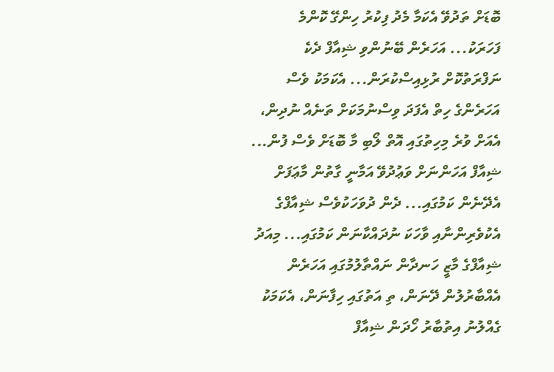ބޮޑަށް ތަދުވޭ އެކަމާ މެދު ފިކުރު ހިންގޭ ކޮންމެ ފަހަރަކު... އަހަރެން ބޭނުންވި ޝިއާފް ދެކެ ނަފްރަތުކޮށް ރުޅިއިސްކުރަން... އެކަމަކު ވެސް އަހަރެންގެ ހިތް އެފަދަ ވިސްނުމަކަށް ތަނެއް ނުދިން، އެއަށް ވުރެ މިހިތުގައި އޮތް ލޯބި މާ ބޮޑަށް ވެސް ފުން... ޝިއާފް އަހަންނަށް ވަޢުދުވޭ އަމާނީ ގާތުން މާޢަފަށް އެދޭނެން ކަމުގައި... ދެން ދުވަހަކުވެސް ޝިއާފްގެ އެކުވެރިންނާއި ވާހަކަ ނުދައްކާނަން ކަމުގައި... މިއަދު ޝިއާފްގެ މާޒީ ހަނދާން ނައްތާލުމުގައި އަހަރެން އެއްބާރުލުން ދޭނަން، ތި އަތުގައި ހިފާނަން، އެކަމަކު ގެއްލުނު އިތުބާރު ހޯދަން ޝިއާފް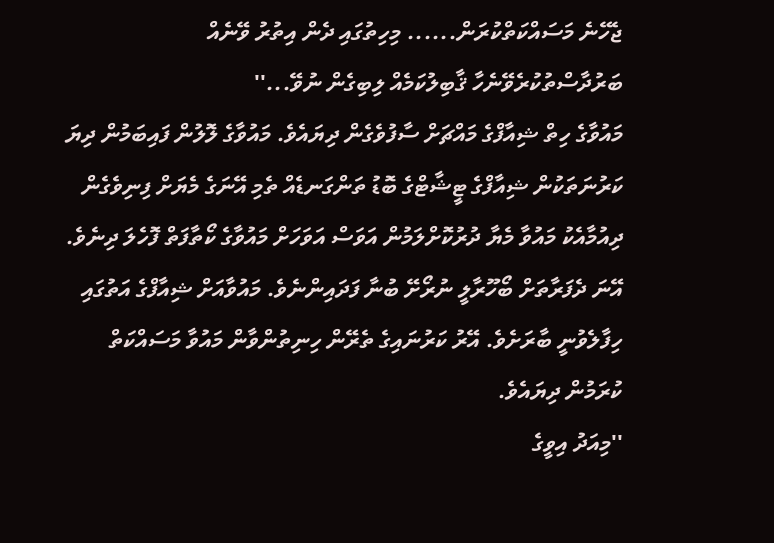ޖެހޭނެ މަސައްކަތްކުރަން...... މިހިތުގައި ދެން އިތުރު ވޭނެއް ބަރުދާސްތުކުރެވޭނެހާ ޤާބިލުކަމެއް ލިބިގެން ނުވޭ...''
މައުވާގެ ހިތް ޝިއާފްގެ މައްޗަށް ސާފުވެގެން ދިޔައެވެ. މައުވާގެ ލޮލުން ފައިބަމުން ދިޔަ ކަރުނަތަކުން ޝިއާފްގެ ޓީޝާޓްގެ ބޮޑު ތަންގަނޑެއް ތެމި އޭނަގެ މެޔަށް ފިނިވެގެން ދިއުމާއެކު މައުވާ މެޔާ ދުރުކޮށްލަމުން އަވަސް އަވަހަށް މައުވާގެ ކޯތާފަތް ފޮހެލަ ދިނެވެ. އޭނަ ދެފަރާތަށް ބޯހޫރާލީ ނުރޯށޭ ބުނާ ފަދައިންނެވެ. މައުވާއަށް ޝިއާފްގެ އަތުގައި ހިފާލެވުނީ ބާރަށެވެ. އޭރު ކަރުނައިގެ ތެރޭން ހިނިތުންވާން މައުވާ މަސައްކަތް ކުރަމުން ދިޔައެވެ.
''މިއަދު އިވީގެ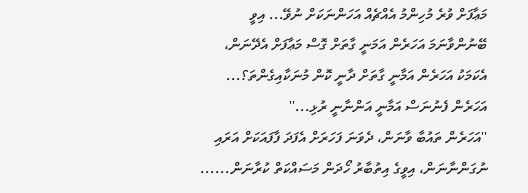މަޢާފަށް ވުރެ މުހިންމު އެއްޗެއް އަހަންނަކަށް ނުވޭ... އިވީ ބޭނުންވާނަމަ އަހަރެން އަމަނީ ގާތަށް ގޮސް މަޢާފަށް އެދޭނަން، އެކަމަކު އަހަރެން އަމާނީ ގާތަށް ދާނީ ކޮން މުނަކާއިގެންތަ؟... އަހަރެން ފެނުނަސް އަމާނީ އަންނާނީ ރުޅި...''
''އަހަރެން ތައުބާ ވާނަން، ދެވަނަ ފަހަރަށް އެފަދަ ފާފައަކަށް އަރައި ނުގަންނާނަން، އިވީގެ އިތުބާރު ހޯދަން މަސައްކަތް ކުރާނަން......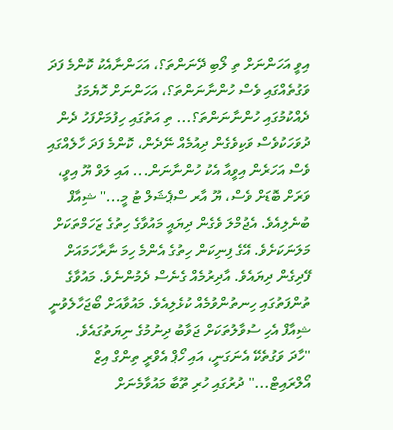އިވީ އަހަންނަށް ތި ލޯބި ދޭނަންތަ؟، އަހަންނާއެކު ކޮންމެ ފަދަ ވަގުތެއްގައި ވެސް ހުންނާނަންތަ؟، އަހަންނަށް ހޮޔެމަގު ދެއްކުމުގައި ހުންނާނަންތަ؟... ތި އަތުގައި ހިފުމަށްފަހު ދެން ދުވަހަކުވެސް ވަކިވެގެން ދިއުމެއް ނޭދެން، ކޮންމެ ފަދަ ހާލެއްގައި ވެސް އަހަރެން އިވީއާ އެކު ހުންނާނަން... އައި ލަވް ޔޫ އިވީ، ވަރަށް ބޮޑަށް ވެސް، ޔޫ އާރ ސްޕެޝަލް ޓު މީ...'' ޝިއާފް ބުނެލިއެވެ. އެޖުމްލަ ވެގެން ދިޔައީ މައުވާގެ ހިތުގެ ޒަހަމްތަކަށް މަލަނަކަށެވެ. އޭގެ ފިނިކަން ހިތުގެ އެންމެ ހިމަ ނާރާހަމައަށް ފޭދިގެން ދިޔައެވެ. އާދިރުމެއް ގެނެސް ދެމުންނެވެ. މައުވާގެ ތުންފަތުގައި ހިނތުންވުމެއް ކުޅެލިއެވެ. މައުވާއަށް ބޯޖަހާލެވުނީ ޝިއާފް އެހި ސުވާލުތަކަށް ޖަވާބު ދިނުމުގެ ނިޔަތުގައެވެ.
''ހާދަ ވަގުތެކޭ އެނަގަނީ، އައި ހޯޕް އެވްރީ ތިންގް އިޒް އޯލްރައިޓް...'' ދުރުގައި ހުރި ތޫބާ މައުވާމެނަށް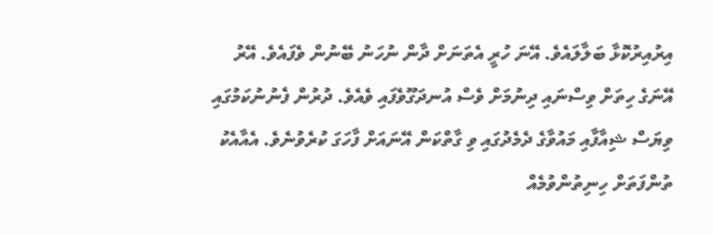އިރުއިރުކޮޅާ ބަލާލައެވެ. އޭނަ ހުރީ އެތަނަށް ދާން ނުހަނު ބޭނުން ވެފައެވެ. އޭރު އޭނަގެ ހިތަށް ވިސްނައި ދިނުމަށް ވެސް އުނދަގޫވެފައި ވެއެވެ. ދުރުން ފެނުނުކަމުގައި ވިޔަސް ޝިއާފާއި މައުވާގެ ދެމެދުގައި ވި ގާތްކަން އޭނައަށް ފާހަގަ ކުރެވުނެވެ. އެއާއެކު ތުންފަތަށް ހިނިތުންވުމެއް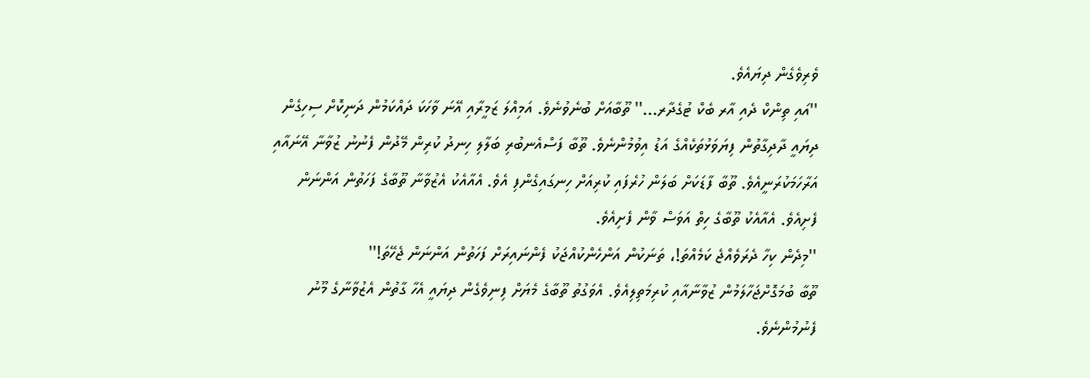ވެރިވެގެން ދިޔައެވެ.
''އައި ތިންކް ދެއި އާރ ބެކް ޓުގެދާރ...'' ތޫބާއަށް ބުނެވުނެވެ. އަމިއްލަ ޒަމީރާއި އޭނަ ވާހަކަ ދައްކަމުން ދަނިކޮށް ސިހިގެން ދިޔައީ ދާދިގާތުން ފިޔަވަޅުތަކެއްގެ އަޑު އިވުމުންނެވެ. ތޫބާ ފަސްއެނބުރި ބަލާލި ހިނދު ކުރިން މޭދުން ފެނުނު ޒުވާނާ އޭނައާއި އަރާހަމަކުރަނީއެވެ. ތޫބާ ފާޑަކަށް ބަލަން ހުރެފައި ކުރިއަށް ހިނގައިގެންފި އެވެ. އެއާއެކު އެޒުވާނާ ތޫބާގެ ފަހަތުން އަންނަން ފެށިއެވެ. އެއާއެކު ތޫބާގެ ހިތް އަވަސް ވާން ފެށިއެވެ.
''މިދެން ކިހާ ދެރަވެއްޖެ ކަމެއްތަ!، ތަނަކުން އަންހެންކުއްޖަކު ފެންނައިރަށް ފަހަތުން އަންނަން ޖެހޭތަ!''
ތޫބާ ބުމަގޮށްޖަހާލަމުން ޒުވާނާއާއި ކުރިމަތިލިއެވެ. އެވަގުތު ތޫބާގެ މެޔަށް ފިނިވެގެން ދިޔައީ އެހާ ގާތުން އެޒުވާނާގެ މޫނު ފެނުމުންނެވެ.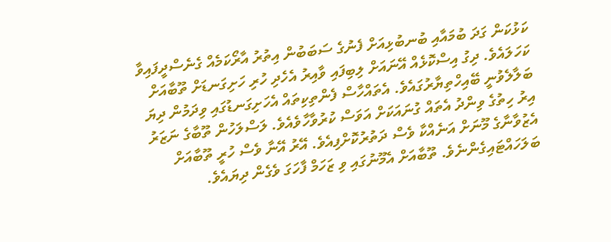ކަޅުކަން ގަދަ ބުމައާއި ބުނބުޅިއަށް ފެނުގެ ސަބަބުން އިތުރު އާރޯކަމެއް ގެނެސްދީފައިވާ ކަހަލައެވެ. ދިގު އިސްކޮޅެއް އޭނައަށް ލިބިފައި ވާއިރު އެހެދި ހުރި ހަށިގަނޑަށް ތޫބާއަށް ބަލާލެވުނީ ބޭއިހްތިޔާރުގައެވެ. އެތައްހާސް ފެންތިކިތައް އެހަށިގަނޑުގައި ވިދަމުން ދިޔަ އިރު ހިތުގެ ވިންދު އެތައް ގުނައަކަށް އަވަސް ކުރުވާހާވެއެވެ. ލަސްލަހުން ތޫބާގެ ނަޒަރު އެޒުވާނާގެ މޫނަށް އަނެއްކާ ވެސް ދަތުރުކޮށްފިއެވެ. އޭރު އޭނާ ވެސް ހުރީ ތޫބާއަށް ބަލަހައްޓައިގެންނެވެ. ތޫބާއަށް އެމޫނުގައި ވި ޒަހަމް ފާހަގަ ވެގެން ދިޔައެވެ.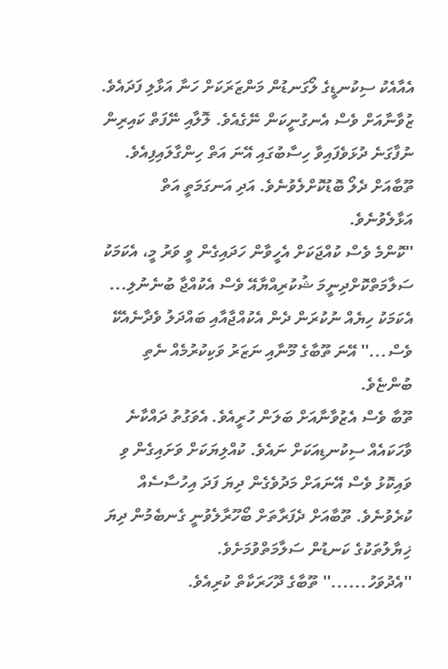އެއާއެކު ސިކުނޑީގެ ލޯގަނޑުން މަންޒަރަކަށް ހަނާ އަޅާލި ފަދައެވެ. ޒުވާނާއަށް ވެސް އެނގުނީކަން ނޭގެއެވެ. ލޮލާއި ނޭފަތް ކައިރިން ނުފާގަނެ ދުޅަވެފައިވާ ހިސާބުގައި އޭނަ އަތް ހިންގާލައިފިއެވެ.
ތޫބާއަށް ދެލޯ ބޮޑުކޮށްލެވުނެވެ. އަދި އަނގަމަތީ އަތް އަޅާލެވުނެވެ.
''ކޮންމެ ވެސް ކުއްޖަކަށް އެހީވާން ހަދައިގެން ވީ ވަރު މީ، އެކަމަކު ސަލާމަތްކޮށްދިނީމަ ޝުކުރިއްޔާއޭ ވެސް އެކުއްޖާ ބުނެނުލި... އެކަމަކު ހިޔެއް ނުކުރަން ދެން އެކުއްޖާއާއި ބައްދަލު ވެދާނެއެކޭ ވެސް...'' އޭނަ ތޫބާގެ މޫނާއި ނަޒަރު ވަކިކުރުމެއް ނެތި ބުންޏެވެ.
ތޫބާ ވެސް އެޒުވާނާއަށް ބަލަން ހުރީއެވެ. އެވަގުތު ދައްކާނެ ވާހަކައެއް ސިކުނޑިއަކަށް ނައެވެ. ކުއްލިޔަކަށް ވަށައިގެން ވި ވައިކޮޅު ވެސް އޭނައަށް މަދުވެގެން ދިޔަ ފަދަ އިހުސާސެއް ކުރެވުނެވެ. ތޫބާއަށް ދެފަރާތަށް ބޯހޫރާލެވުނީ ގެނބެމުން ދިޔަ ޚިޔާލުތަކުގެ ކަނޑުން ސަލާމަތްވުމަށެވެ.
''އެދުވަހު......'' ތޫބާގެ ދޫހަރަކާތް ކުރިއެވެ.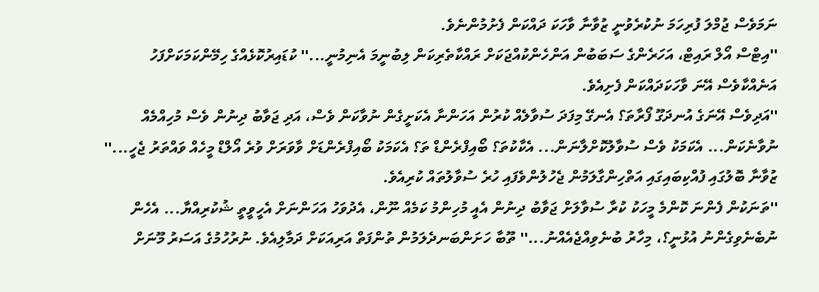ނަމަވެސް ޖުމްލަ ފުރިހަމަ ނުކުރެވުނީ ޒުވާނާ ވާހަކަ ދައްކަން ފެށުމުންނެވެ.
''އިޓްސް އޯލް ރައިޓް، އަހަރެންގެ ސަބަބުން އަންހެންކުއްޖަކަށް ރައްކާތެރިކަން ލިބުނީމަ އެނިމުނީ...'' ކުޑައިރުކޮޅެއްގެ ހިމޭންކަމަކަށްފަހު އަނެއްކާވެސް އޭނަ ވާހަކަދައްކަން ފެށިއެވެ.
''އަދިވެސް އޭނަގެ އުނދަގޫ ފޯރާތަ؟ އެނގޭ މިފަދަ ސުވާލެއް ކުރުން އަހަންނާ އެކަށީގެން ނުވާކަން ވެސް، އަދި ޖަވާބު ދިނުން ވެސް މުހިއްމެއް ނުވާނެކަން... އެކަމަކު ވެސް ސުވާލުކޮށްލާނަން... އެކާކުތަ؟ ބޯއިފްރެންޑް ތަ؟ އެކަމަކު ބޯއިފްރެންޑަށް ވާވަރަށް ވުރެ އޯލްޑް މީހެއް ވައްތަރު ޖެހީ...'' ޒުވާނާ ބޮލުގައި ފުއްކިބައިގައި އަތްހިންގާލަމުން ޖެހުލުންވެފައި ހުރެ ސުވާލުތައް ކުރިއެވެ.
''ތަނަކުން ފެންނަ ކޮންމެ މީހަކު ކުރާ ސުވާލަށް ޖަވާބު ދިނުން އެއީ މުހިންމު ކަމެއް ނޫން، އެދުވަހު އަހަންނަށް އެހީވީތީ ޝުކުރިއްޔާ... އެހެން ނުބެނެވިގެންނު އުޅުނީ؟، މިހާރު ބުނެވިއްޖެއެއްނު...'' ތޫބާ ހަށަންބަނދެލަމުން ތުންފަތް އަރިއަކަށް ދަމާލިއެވެ. ނުރުހުމުގެ އަސަރު މޫނަށް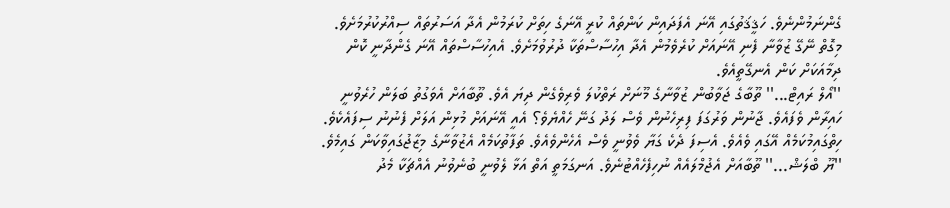ގެންނަމުންނެވެ. ހަޤީޤަތުގައި އޭނަ އެފަދައިން ކަންތައް ކުރީ އޭނަގެ ހިތަށް ކުރަމުން އެދާ އަސަރުތައް ސިއްރުކުރުމަށެވެ. މިގޮތް ނޭގޭ ޒުވާނާ ފެނި އޭނައަށް ކުރެވެމުން އެދާ އިހުސާސްތަކާ ދުރުވުމަށެވެ. އެއިހުސާސްތައް އޭނަ ގެންދާނީ ކޮން ދިމާއަކަށް ކަން އެނގޭތީއެވެ.
''އޯލް ރައިޓް...'' ތޫބާގެ ޖަވާބުން ޒުވާނާގެ މޫނަށް ރަތްކުލަ ވެރިވެގެން ދިޔަ އެވެ. ތޫބާއަށް އެވަގުތު ބަލަން ހުރެވުނީ ހައިރާން ވެފައެވެ. ޖާނުން ވަރުގަފަ ފިރިހެނުން ވެސް ލަދު ގަނޭ ހެއްޔެވެ؟ އެއީ އޭނައަށް މުޅިން އަލަށް ފެނުނު ސިފައެކެވެ. ހިތްގައިމުކަމެއް އޭގައި ވެއެވެ. އެސިފަ ދެކެ ގަޔާ ވެވުނީ ވެސް އެހެންވެއެވެ. ތަފާތުކަމެއް އެޒުވާނާގެ މިޒާޖުގައިވާކަން ގައިމެވެ.
''ޔޫ ބްލަޝް...'' ތޫބާއަށް އެޖުމްލައެއް ނުހިފެހެއްޓުނެވެ. އަނގަމަތީ އަތް އަޅާ ލެވުނީ ބުނެވުނު އެއްޗަކާ މެދު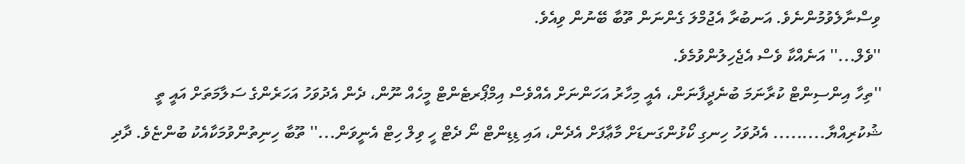ވިސްނާލެވުމުންނެވެ. އަނބުރާ އެޖުމްލަ ގެންނަން ތޫބާ ބޭނުން ވިއެވެ.
''ވެލް...'' އަނެއްކާ ވެސް އެޖެހިލުންވުމެވެ.
''ތިހާ އިންސިންޓް ކުރާނަމަ ބުނެދީފާނަން، އެއީ މިހާރު އަހަންނަށް އެއްވެސް އިމްޕޯރޓެންޓް މީހެއް ނޫން، ދެން އެދުވަހު އަހަރެންގެ ސަލާމަތަށް އައީ ތީ ޝުކުރިއްޔާ......... އެދުވަހު ހިނގި ކޯޅުންގަނޑަށް މާޢާފަށް އެދެން، އައި ޑިޑިންޓް ނޯ ދެޓް ހީ ވިލް ހިޓް އެނީވަން...'' ތޫބާ ހިނިތުންވުމަކާއެކު ބުންޏެވެ. ދާދި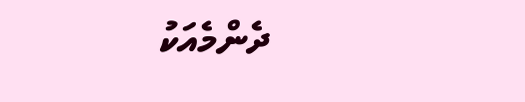ދެންމެއަކު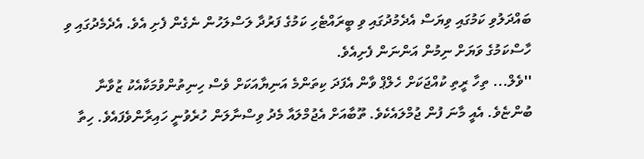ބައްދަލުވި ކަމުގައި ވިޔަސް އެދެމުދުގައި ވި ބީރައްޓެހި ކަމުގެ ފަރުދާ ލަސްލަހުން ނެގެން ފެށި އެވެ. އެދެމެދުގައި ވި ހާސްކަމުގެ ވަޔަށް ނިމުން އަންނަން ފެށިއެވެ.
''ވެލް... ތިހާ ރީތި ކުއްޖަކަށް ހެލްޕް ވާން އެފަދަ ކިތަންމެ އަނިޔާއަކަށް ވެސް ހިނިތުންވުމަކާއެކު ޒުވާނާ ބުންޏެވެ. އެއީ މާނަ ފުން ޖުމްލައެކެވެ. ތޫބާއަށް އެޖުމްލައާ މެދު ވިސްނާލަން ހުރެވުނީ ހައިރާންވެފައެވެ. ހިތާ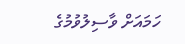ހަމައަށް ވާސިލުވުމުގެ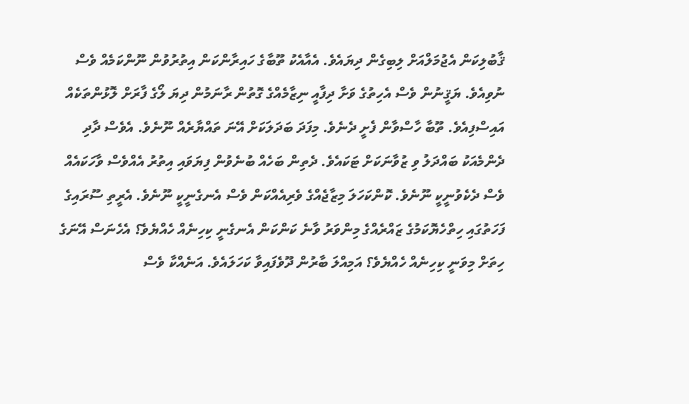ޤާބުލިކަން އެޖުމަލްއަށް ލިބިގެން ދިޔައެވެ. އެއާއެކު ތޫބާގެ ހައިރާންކަން އިތުރުވުން ނޫންކަމެއް ވެސް ނުވިއެވެ. ޔަޤީނުން ވެސް އެހިތުގެ ވަށާ ދިފާއީ ނިޒާމެއްގެ ގޮތުން ރާނަމުން ދިޔަ ލޯގެ ފާރަށް ލޮޅުންތަކެއް އައިސްފިއެވެ. ތޫބާ ހާސްވާން ފެށީ ދެނެވެ. މިފަދަ ބަދަލަކަށް އޭނަ ތައްޔާރެއް ނޫނެވެ. އެވެސް ދާދި ދެންމެއަކު ބައްދަލު ވި ޒުވާނަކަށް ޓަކައެވެ. ދެތިން ބަހެއް ބުނެވުން ފިޔަވައި އިތުރު އެއްވެސް ވާހަކައެއް ވެސް ދެކެވުނީކީ ނޫނެވެ. ކޮންކަހަލަ މިޒާޖެއްގެ ވެރިއެއްކަން ވެސް އެނގެނީކީ ނޫނެވެ. އެރީތި ސޫރައިގެ ފަހަތުގައި ހިތްހެޔޮކަމުގެ ޒައްރެއްގެ މިންވަރު ވާނެ ކަންކަން އެނގެނީ ކިހިނެއް ހެއްޔެވެ؟ އެހެނަސް އޭނަގެ ހިތަށް މިވަނީ ކިހިނެއް ހެއްޔެވެ؟ އަމިއްލަ ބާރުން ދޫވެފައިވާ ކަހަލައެވެ. އަނެއްކާ ވެސް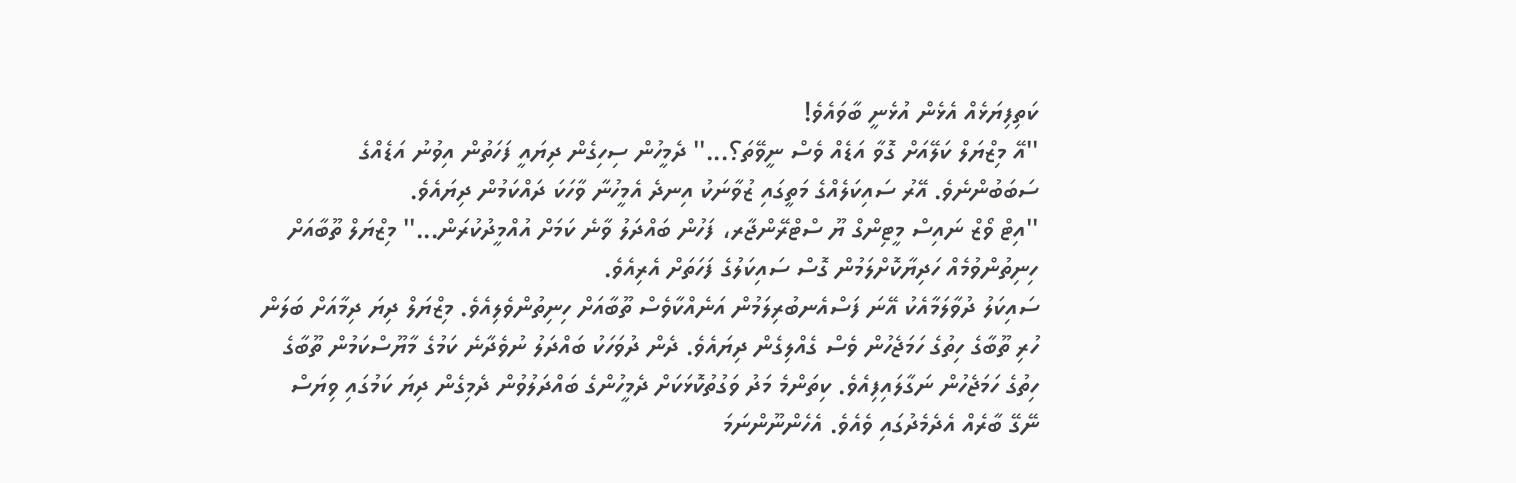ކަތިފިޔަޅެއް އެޅެން އުޅެނީ ބާވައެވެ!
''އޭ މިޒްޔަލް ކަލޭއަށް ގޮވާ އަޑެއް ވެސް ނީވޭތަ؟...'' ދެމީހުން ސިހިގެން ދިޔައީ ފަހަތުން އިވުނު އަޑެއްގެ ސަބަބުންނެވެ. އޭރު ސައިކަލެއްގެ މަތީގައި ޒުވާނަކު އިނދެ އެމީހުނާ ވާހަކަ ދައްކަމުން ދިޔައެވެ.
''އިޓް ވޯޒް ނައިސް މީޓިންގް ޔޫ ސްޓްރޭންޖާރ، ފަހުން ބައްދަލު ވާނެ ކަމަށް އުއްމީދުކުރަން...'' މިޒްޔަލް ތޫބާއަށް ހިނިތުންވުމެއް ހަދިޔާކޮށްލަމުން ގޮސް ސައިކަލުގެ ފަހަތަށް އެރިއެވެ.
ސައިކަލު ދުވާލަމާއެކު އޭނަ ފަސްއެނބުރިލަމުން އަނެއްކާވެސް ތޫބާއަށް ހިނިތުންވެލިއެވެ. މިޒްޔަލް ދިޔަ ދިމާއަށް ބަލަން ހުރި ތޫބާގެ ހިތުގެ ހަމަޖެހުން ވެސް ގެއްލިގެން ދިޔައެވެ. ދެން ދުވަހަކު ބައްދަލު ނުވެދާނެ ކަމުގެ މާޔޫސްކަމުން ތޫބާގެ ހިތުގެ ހަމަޖެހުން ނަގާލައިފިއެވެ. ކިތަންމެ މަދު ވަގުތުކޮޅަކަށް ދެމީހުންގެ ބައްދަލުވުން ދެމިގެން ދިޔަ ކަމުގައި ވިޔަސް ނޭގޭ ބާރެއް އެދެމެދުގައި ވެއެވެ. އެހެންނޫންނަމަ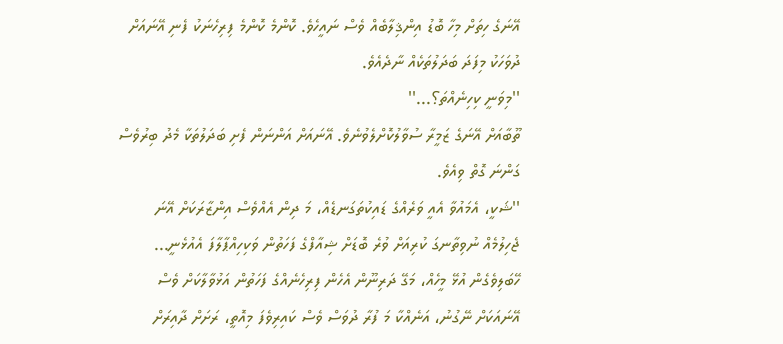އޭނަގެ ހިތަށް މިހާ ބޮޑު އިންޤިލާބެއް ވެސް ނައީހެވެ. ކޮންމެ ކޮންމެ ފިރިހެނަކު ފެނި އޭނައަށް ދުވަހަކު މިފަދަ ބަދަލުތަކެއް ނާދެއެވެ.
''މިވަނީ ކިހިނެއްތަ؟...''
ތޫބާއަށް އޭނަގެ ޒަމީރާ ސުވާލުކޮށްލެވުނެވެ. އޭނައަށް އަންނަން ފެށި ބަދަލުތަކާ މެދު ބިރުވެސް ގަންނަ ގޮތް ވިއެވެ.
''ޝަކީ، އެމައުވާ އެއީ ވަރެއްގެ ޑައިކުތަގަނޑެއް، މަ ދިން އެއްވެސް އިންޒާރަކަށް އޭނަ ޖެހިލުމެއް ނުވިތާނގަ ކުރިއަށް ވުރެ ބޮޑަށް ޝިއާފްގެ ފަހަތުން ވަކިހިއްޕާލާފަ އެއުޅެނީ... ހޭބަލިވެގެން އުޅޭ މީހެއް، މަގޭ ދަރިނޫން އެހެން ފިރިހެނެއްގެ ފަހަތުން އަޅުވާލާކަށް ވެސް އޭނައަކަށް ނޭގުނު، އަނެއްކާ މަ ފުރާ ދުވަސް ވެސް ކައިރިވެފަ މިއޮތީ، ރަށަށް ދާއިރަށް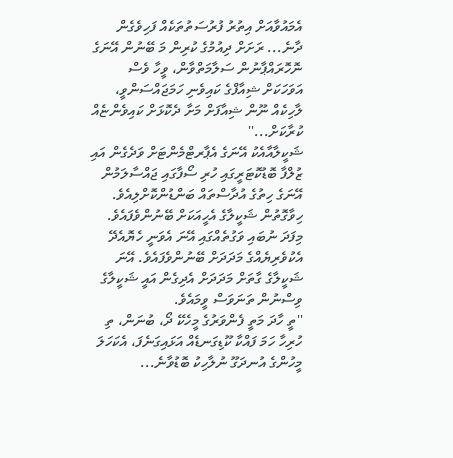އެމައުވާއަށް އިތުރު ފުރުސަތުތަކެއް ފަހިވެގެން ދާނެ... ރަށަށް ދިއުމުގެ ކުރިން މަ ބޭނުން އޭނަގެ ނޮހޮރައްޕާނުން ސަލާމަތްވާން، ވީހާ ވެސް އަވަހަކަށް ޝިއާފްގެ ކައިވެނި ހަމަޖައްސަންވީ، ލާހިކެއް ނޫން ޝިއާފަށް މަށާ ދެކޮޅަށް ކައިވެންޏެއް ކުރާކަށް...''
ޝަކީލާއާއެކު އޭނަގެ އެޕާރޓްމެންޓަށް ވަދެގެން އައި ޒުލްފާ ބޮޑުކޮޓަރީގައި ހުރި ސޯފާގައި ޖައްސާލަމުން އޭނަގެ ހިތުގެ އުދާސްތައް ބަންޑުންކޮށްލިއެވެ. ހިވާގޮތުން ޝަކީލާގެ އެހީއަކަށް ބޭނުންވެފައެވެ.
މިފަދަ ނުބައި ވަގުތެއްގައި އޭނަ އެވަނީ ހެޔޮއެދޭ އެކުވެރިޔެއްގެ މަދަދަށް ބޭނުންވެފައެވެ. އޭނަ ޝަކީލާގެ ގާތަށް މަދަދަށް އެދިގެން އައީ ޝަކީލާގެ ވިސްނުން ތަނަވަސް ވީމައެވެ.
''ތީ ހާދަ މަތީ ފެންވަރުގެ މީހެކޭ ދޯ، ބުނަން، ތި ހުރިހާ ހަމަ ފައްކާ ކޫޑިގަނޑެއް އަޅައިގަނެފަ، އެކަހަލަ މީހުންގެ އުނދަގޫ ނުލާހިކު ބޮޑުވާނެ...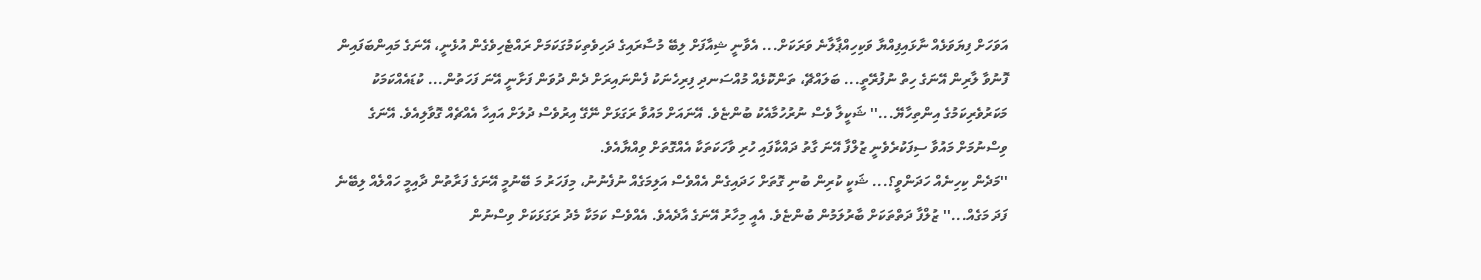އަވަހަށް ފިޔަވަޅެއް ނާޅައިފިއްޔާ ވަކިހިއްޕާލާނެ ވަރަކަށް... އެވާނީ ޝިއާފަށް ލިބޭ މުސާރައިގެ ދަހިވެތިކަމުގަކަމަށް ރައްޓެހިވެގެން އުޅެނީ، އޭނަގެ މައިންބަފައިން ފޮނުވާ ލާރިން އޭނަގެ ހިތް ނުފުރޭތީ... ބަލައްޗޭ، ތަންކޮޅެއް މުއްސަނދި ފިރިހެނަކު ފެންނައިރަށް ދެން ދުވަން ފަށާނީ އޭނަ ފަހަތުން... ކުޑައެއްކަމަކު މަކަރުވެރިކަމުގެ އިންތިހާޔޭ...'' ޝަކީލާ ވެސް ނުރުހުމާއެކު ބުންޏެވެ. އޭނައަށް މައުވާ ރަގަޅަށް ނޭގޭ އިރުވެސް ދުލަށް އައިހާ އެއްޗެއް ގޮވާލިއެވެ. އޭނަގެ ވިސްނުމަށް މައުވާ ސިފަކުރެވެނީ ޒުލްފާ އޭނަ ގާތު ދައްކާފައި ހުރި ވާހަކަތަކާ އެއްގޮތަށް ވިއްޔާއެވެ.
''މަދެން ކިހިނެއް ހަދަންވީ؟... ޝަކީ ކުރިން ބުނި ގޮތަށް ހަދައިގެން އެއްވެސް އަލިމަގެއް ނުފެނުނު، މިފަހަރު މަ ބޭނުމީ އޭނަގެ ފަރާތުން ދާއިމީ ހައްލެއް ލިބޭނެ ފަދަ މަގެއް...'' ޒުލްފާ ދަތްތަކަށް ބާރުލަމުން ބުންޏެވެ. އެއީ މިހާރު އޭނަގެ އާދެއެވެ. އެއްވެސް ކަމަކާ މެދު ރަގަޅަކަށް ވިސްނުން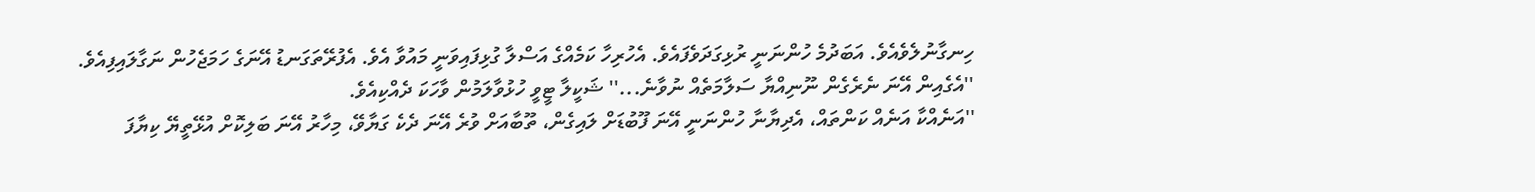ހިނގާނުލެވެއެވެ. އަބަދުމެ ހުންނަނީ ރުޅިގަދަވެފައެވެ. އެހުރިހާ ކަމެއްގެ އަސްލާ ގުޅިފައިވަނީ މައުވާ އެވެ. އެފުރޭތަގަނޑު އޭނަގެ ހަމަޖެހުން ނަގާލައިފިއެވެ.
''އެގެއިން އޭނަ ނެރެގެން ނޫނިއްޔާ ސަލާމަތެއް ނުވާނެ...'' ޝަކީލާ ޓީވީ ހުޅުވާލަމުން ވާހަކަ ދެއްކިއެވެ.
''އަނެއްކާ އަނެއް ކަންތައް، އެދިޔާނާ ހުންނަނީ އޭނަ ފޫބުޑަށް ލައިގެން، ތޫބާއަށް ވުރެ އޭނަ ދެކެ ގަޔާވޭ، މިހާރު އޭނަ ބަލިކޮށް އުޅޭތީޔޭ ކިޔާފަ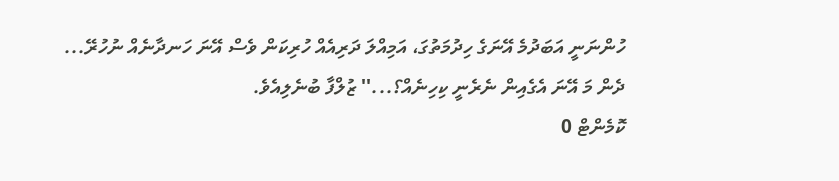ހުންނަނީ އަބަދުމެ އޭނަގެ ހިދުމަތުގަ، އަމިއްލަ ދަރިއެއް ހުރިކަން ވެސް އޭނަ ހަނދާނެއް ނުހުރޭ... ދެން މަ އޭނަ އެގެއިން ނެރެނީ ކިހިނެއް؟...'' ޒުލްފާ ބުނެލިއެވެ.
ކޮމެންޓް 0